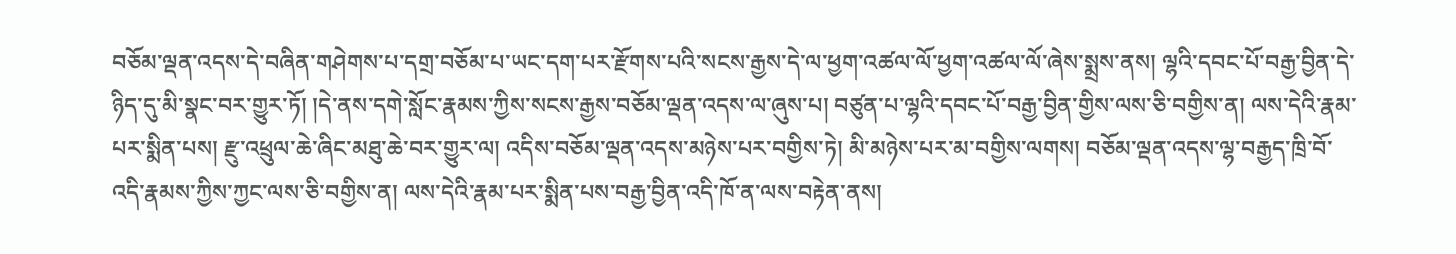བཅོམ་ལྡན་འདས་དེ་བཞིན་གཤེགས་པ་དགྲ་བཅོམ་པ་ཡང་དག་པར་རྫོགས་པའི་སངས་རྒྱས་དེ་ལ་ཕྱག་འཚལ་ལོ་ཕྱག་འཚལ་ལོ་ཞེས་སྨྲས་ནས། ལྷའི་དབང་པོ་བརྒྱ་བྱིན་དེ་ཉིད་དུ་མི་སྣང་བར་གྱུར་ཏོ། །དེ་ནས་དགེ་སློང་རྣམས་ཀྱིས་སངས་རྒྱས་བཅོམ་ལྡན་འདས་ལ་ཞུས་པ། བཙུན་པ་ལྷའི་དབང་པོ་བརྒྱ་བྱིན་གྱིས་ལས་ཅི་བགྱིས་ན། ལས་དེའི་རྣམ་པར་སྨིན་པས། རྫུ་འཕྲུལ་ཆེ་ཞིང་མཐུ་ཆེ་བར་གྱུར་ལ། འདིས་བཅོམ་ལྡན་འདས་མཉེས་པར་བགྱིས་ཏེ། མི་མཉེས་པར་མ་བགྱིས་ལགས། བཅོམ་ལྡན་འདས་ལྷ་བརྒྱད་ཁྲི་བོ་འདི་རྣམས་ཀྱིས་ཀྱང་ལས་ཅི་བགྱིས་ན། ལས་དེའི་རྣམ་པར་སྨིན་པས་བརྒྱ་བྱིན་འདི་ཁོ་ན་ལས་བརྟེན་ནས།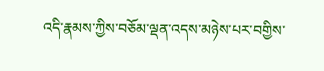འདི་རྣམས་ཀྱིས་བཅོམ་ལྡན་འདས་མཉེས་པར་བགྱིས་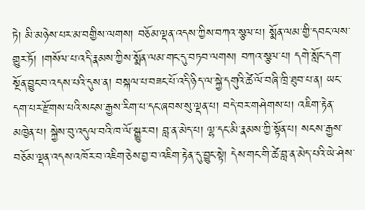ཏེ། མི་མཉེས་པར་མ་བགྱིས་ལགས། བཅོམ་ལྡན་འདས་ཀྱིས་བཀའ་སྩལ་པ། སྨོན་ལམ་གྱི་དབང་ལས་གྱུར་ཏོ། །གསོལ་པ་འདི་རྣམས་ཀྱིས་སྨོན་ལམ་གང་དུ་བཏབ་ལགས། བཀའ་སྩལ་པ། དགེ་སློང་དག་སྔོན་བྱུང་བ་འདས་པའི་དུས་ན། བསྐལ་པ་བཟང་པོ་འདི་ཉིད་ལ་སྐྱེ་དགུའི་ཚེ་ལོ་བཞི་ཁྲི་ཐུབ་པ་ན། ཡང་དག་པར་རྫོགས་པའི་སངས་རྒྱས་རིག་པ་དང་ཞབས་སུ་ལྡན་པ། བདེ་བར་གཤེགས་པ། འཇིག་རྟེན་མཁྱེན་པ། སྐྱེས་བུ་འདུལ་བའི་ཁ་ལོ་སྒྱུར་བ། བླ་ན་མེད་པ། ལྷ་དང་མི་རྣམས་ཀྱི་སྟོན་པ། སངས་རྒྱས་བཅོམ་ལྡན་འདས་འཁོར་བ་འཇིག་ཅེས་བྱ་བ་འཇིག་རྟེན་དུ་བྱུང་སྟེ། དེས་གང་གི་ཚེ་བླ་ན་མེད་པའི་ཡེ་ཤེས་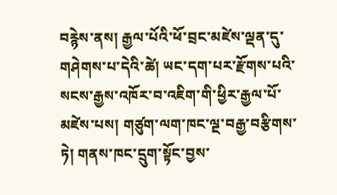བརྙེས་ནས། རྒྱལ་པོའི་ཕོ་བྲང་མཛེས་ལྡན་དུ་གཤེགས་པ་དེའི་ཚེ། ཡང་དག་པར་རྫོགས་པའི་སངས་རྒྱས་འཁོར་བ་འཇིག་གི་ཕྱིར་རྒྱལ་པོ་མཛེས་པས། གཙུག་ལག་ཁང་ལྔ་བརྒྱ་བརྩིགས་ཏེ། གནས་ཁང་དྲུག་སྟོང་བྱས་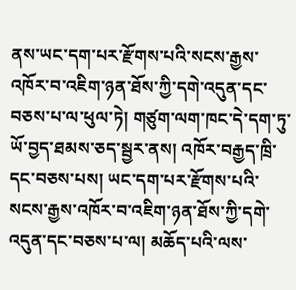ནས་ཡང་དག་པར་རྫོགས་པའི་སངས་རྒྱས་འཁོར་བ་འཇིག་ཉན་ཐོས་ཀྱི་དགེ་འདུན་དང་བཅས་པ་ལ་ཕུལ་ཏེ། གཙུག་ལག་ཁང་དེ་དག་ཏུ་ཡོ་བྱད་ཐམས་ཅད་སྦྱར་ནས། འཁོར་བརྒྱད་ཁྲི་དང་བཅས་པས། ཡང་དག་པར་རྫོགས་པའི་སངས་རྒྱས་འཁོར་བ་འཇིག་ཉན་ཐོས་ཀྱི་དགེ་འདུན་དང་བཅས་པ་ལ། མཆོད་པའི་ལས་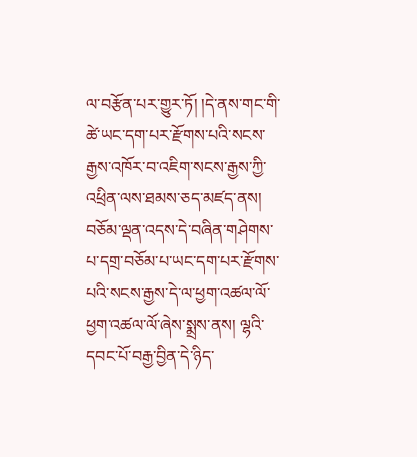ལ་བརྩོན་པར་གྱུར་ཏོ། །དེ་ནས་གང་གི་ཚེ་ཡང་དག་པར་རྫོགས་པའི་སངས་རྒྱས་འཁོར་བ་འཇིག་སངས་རྒྱས་ཀྱི་འཕྲིན་ལས་ཐམས་ཅད་མཛད་ནས།
བཅོམ་ལྡན་འདས་དེ་བཞིན་གཤེགས་པ་དགྲ་བཅོམ་པ་ཡང་དག་པར་རྫོགས་པའི་སངས་རྒྱས་དེ་ལ་ཕྱག་འཚལ་ལོ་ཕྱག་འཚལ་ལོ་ཞེས་སྨྲས་ནས། ལྷའི་དབང་པོ་བརྒྱ་བྱིན་དེ་ཉིད་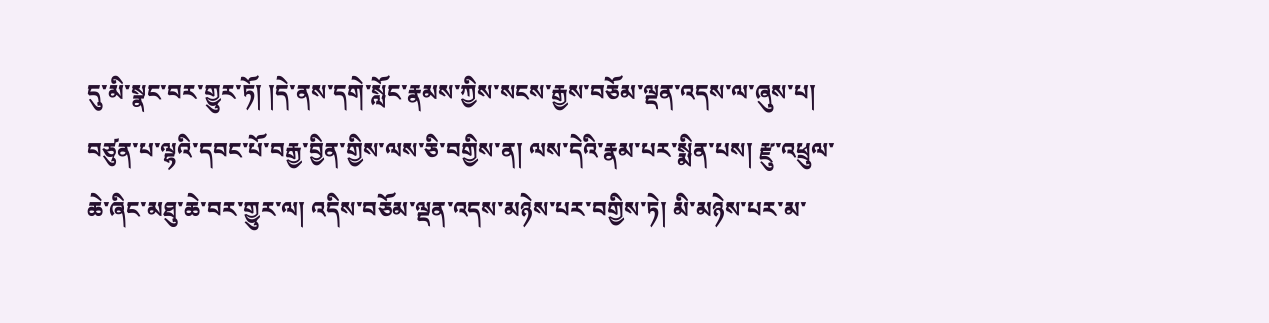དུ་མི་སྣང་བར་གྱུར་ཏོ། །དེ་ནས་དགེ་སློང་རྣམས་ཀྱིས་སངས་རྒྱས་བཅོམ་ལྡན་འདས་ལ་ཞུས་པ། བཙུན་པ་ལྷའི་དབང་པོ་བརྒྱ་བྱིན་གྱིས་ལས་ཅི་བགྱིས་ན། ལས་དེའི་རྣམ་པར་སྨིན་པས། རྫུ་འཕྲུལ་ཆེ་ཞིང་མཐུ་ཆེ་བར་གྱུར་ལ། འདིས་བཅོམ་ལྡན་འདས་མཉེས་པར་བགྱིས་ཏེ། མི་མཉེས་པར་མ་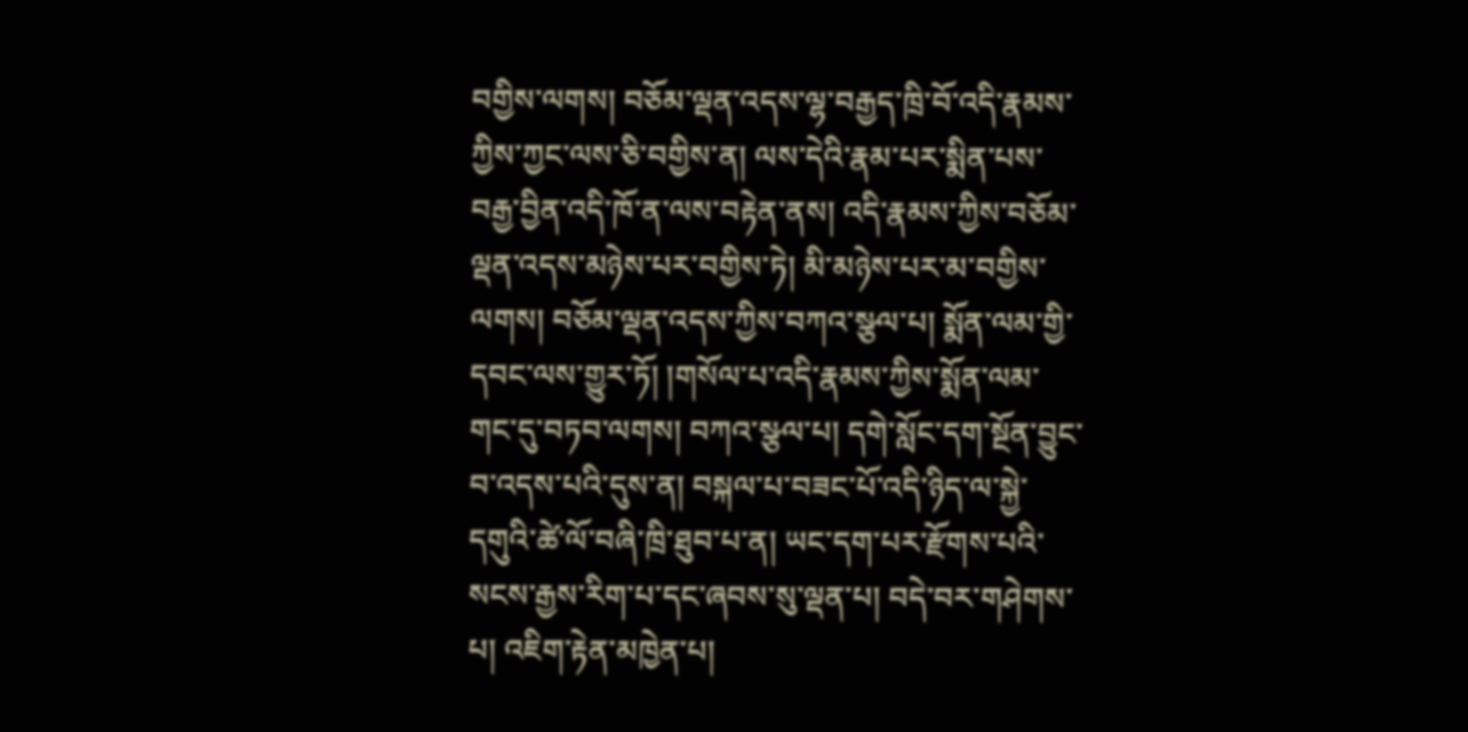བགྱིས་ལགས། བཅོམ་ལྡན་འདས་ལྷ་བརྒྱད་ཁྲི་བོ་འདི་རྣམས་ཀྱིས་ཀྱང་ལས་ཅི་བགྱིས་ན། ལས་དེའི་རྣམ་པར་སྨིན་པས་བརྒྱ་བྱིན་འདི་ཁོ་ན་ལས་བརྟེན་ནས། འདི་རྣམས་ཀྱིས་བཅོམ་ལྡན་འདས་མཉེས་པར་བགྱིས་ཏེ། མི་མཉེས་པར་མ་བགྱིས་ལགས། བཅོམ་ལྡན་འདས་ཀྱིས་བཀའ་སྩལ་པ། སྨོན་ལམ་གྱི་དབང་ལས་གྱུར་ཏོ། །གསོལ་པ་འདི་རྣམས་ཀྱིས་སྨོན་ལམ་གང་དུ་བཏབ་ལགས། བཀའ་སྩལ་པ། དགེ་སློང་དག་སྔོན་བྱུང་བ་འདས་པའི་དུས་ན། བསྐལ་པ་བཟང་པོ་འདི་ཉིད་ལ་སྐྱེ་དགུའི་ཚེ་ལོ་བཞི་ཁྲི་ཐུབ་པ་ན། ཡང་དག་པར་རྫོགས་པའི་སངས་རྒྱས་རིག་པ་དང་ཞབས་སུ་ལྡན་པ། བདེ་བར་གཤེགས་པ། འཇིག་རྟེན་མཁྱེན་པ།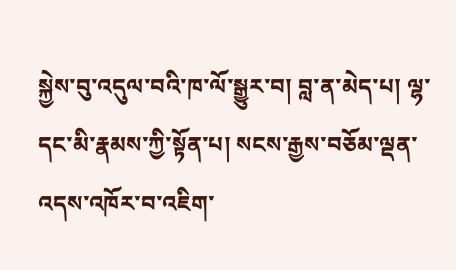སྐྱེས་བུ་འདུལ་བའི་ཁ་ལོ་སྒྱུར་བ། བླ་ན་མེད་པ། ལྷ་དང་མི་རྣམས་ཀྱི་སྟོན་པ། སངས་རྒྱས་བཅོམ་ལྡན་འདས་འཁོར་བ་འཇིག་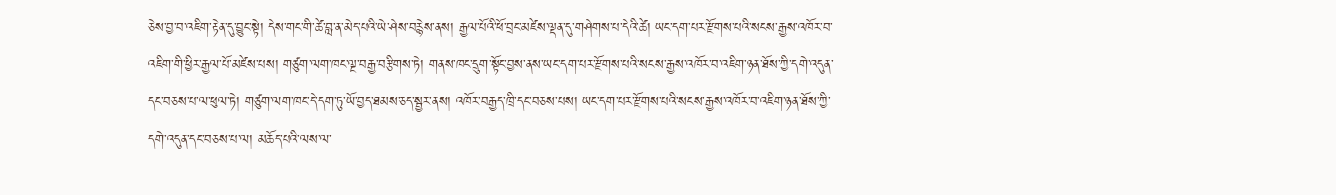ཅེས་བྱ་བ་འཇིག་རྟེན་དུ་བྱུང་སྟེ། དེས་གང་གི་ཚེ་བླ་ན་མེད་པའི་ཡེ་ཤེས་བརྙེས་ནས། རྒྱལ་པོའི་ཕོ་བྲང་མཛེས་ལྡན་དུ་གཤེགས་པ་དེའི་ཚེ། ཡང་དག་པར་རྫོགས་པའི་སངས་རྒྱས་འཁོར་བ་འཇིག་གི་ཕྱིར་རྒྱལ་པོ་མཛེས་པས། གཙུག་ལག་ཁང་ལྔ་བརྒྱ་བརྩིགས་ཏེ། གནས་ཁང་དྲུག་སྟོང་བྱས་ནས་ཡང་དག་པར་རྫོགས་པའི་སངས་རྒྱས་འཁོར་བ་འཇིག་ཉན་ཐོས་ཀྱི་དགེ་འདུན་དང་བཅས་པ་ལ་ཕུལ་ཏེ། གཙུག་ལག་ཁང་དེ་དག་ཏུ་ཡོ་བྱད་ཐམས་ཅད་སྦྱར་ནས། འཁོར་བརྒྱད་ཁྲི་དང་བཅས་པས། ཡང་དག་པར་རྫོགས་པའི་སངས་རྒྱས་འཁོར་བ་འཇིག་ཉན་ཐོས་ཀྱི་དགེ་འདུན་དང་བཅས་པ་ལ། མཆོད་པའི་ལས་ལ་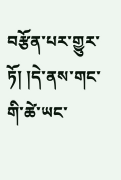བརྩོན་པར་གྱུར་ཏོ། །དེ་ནས་གང་གི་ཚེ་ཡང་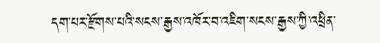དག་པར་རྫོགས་པའི་སངས་རྒྱས་འཁོར་བ་འཇིག་སངས་རྒྱས་ཀྱི་འཕྲིན་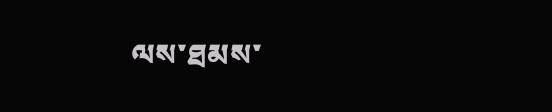ལས་ཐམས་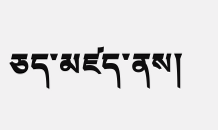ཅད་མཛད་ནས།